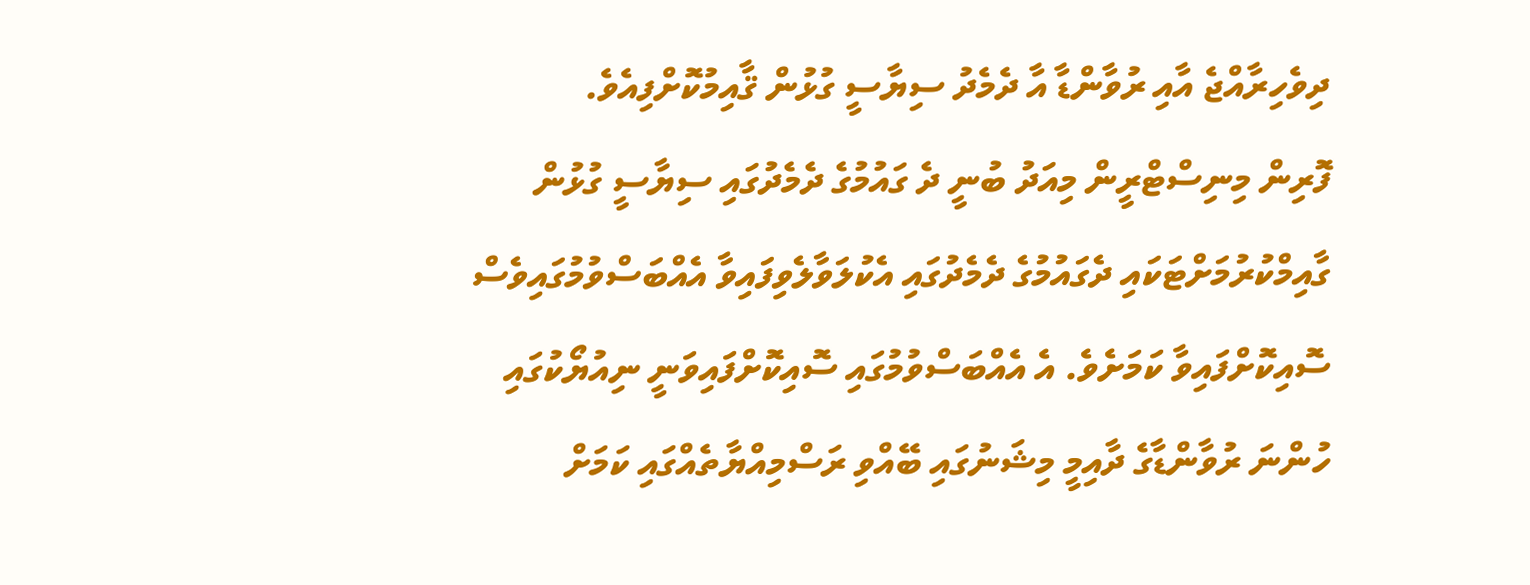ދިވެހިރާއްޖެ އާއި ރުވާންޑާ އާ ދެމެދު ސިޔާސީ ގުޅުން ޤާއިމުކޮށްފިއެވެ.
ފޮރިން މިނިސްޓްރީން މިއަދު ބުނީ ދެ ގައުމުގެ ދެމެދުގައި ސިޔާސީ ގުޅުން ގާއިމްކުރުމަށްޓަކައި ދެގައުމުގެ ދެމެދުގައި އެކުލަވާލެވިފައިވާ އެއްބަސްވުމުގައިވެސް ސޮއިކޮށްފައިވާ ކަމަށެވެ. އެ އެއްބަސްވުމުގައި ސޮއިކޮށްފައިވަނީ ނިއުޔޯކުގައި ހުންނަ ރުވާންޑާގެ ދާއިމީ މިޝަނުގައި ބޭއްވި ރަސްމިއްޔާތެއްގައި ކަމަށް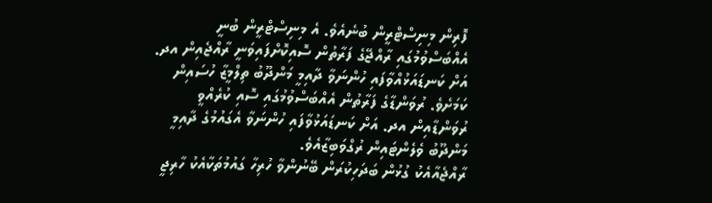ފޮރިން މިނިސްޓްރީން ބުނެއެވެ. އެ މިނިސްޓްރީން ބުނީ އެއްބަސްވުމުގައި ރާއްޖޭގެ ފަރާތުން ސޮއިކޮށްފައިވަނީ ރާއްޖެއިން އދ. އަށް ކަނޑައަޅުއްވާފައި ހުންނަވާ ދާއިމީ މަންދޫބު ތިލްމީޒާ ހުސައިން ކަމަށެވެ. ރުވަންޑާގެ ފަރާތުން އެއްބަސްވުމުގައި ސޮއި ކުރެއްވީ ރުވަންޑާއިން އދ. އަށް ކަނޑައަޅުވާފައި ހުންނަވާ އެގައުމުގެ ދާއިމީ މަންދޫބު ވެލެންޓައިން ރުގްވަބިޒާއެވެ.
ރާއްޖެއާއެކު ގުޅުން ބަދަހިކުރަން ބޭނުންވާ ހުރިހާ ގައުމުތަކާއެކު ހާރިޖީ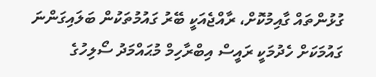ގުޅުންތައް ގާއިމުކޮށް، ރާއްޖެއަކީ ބޭރު ގައުމުތަކުން ބަލައިގަންނަ ގައުމަކަށް ހެދުމަކީ ރައީސް އިބްރާހިމް މުޙައްމަދު ސޯލިހުގެ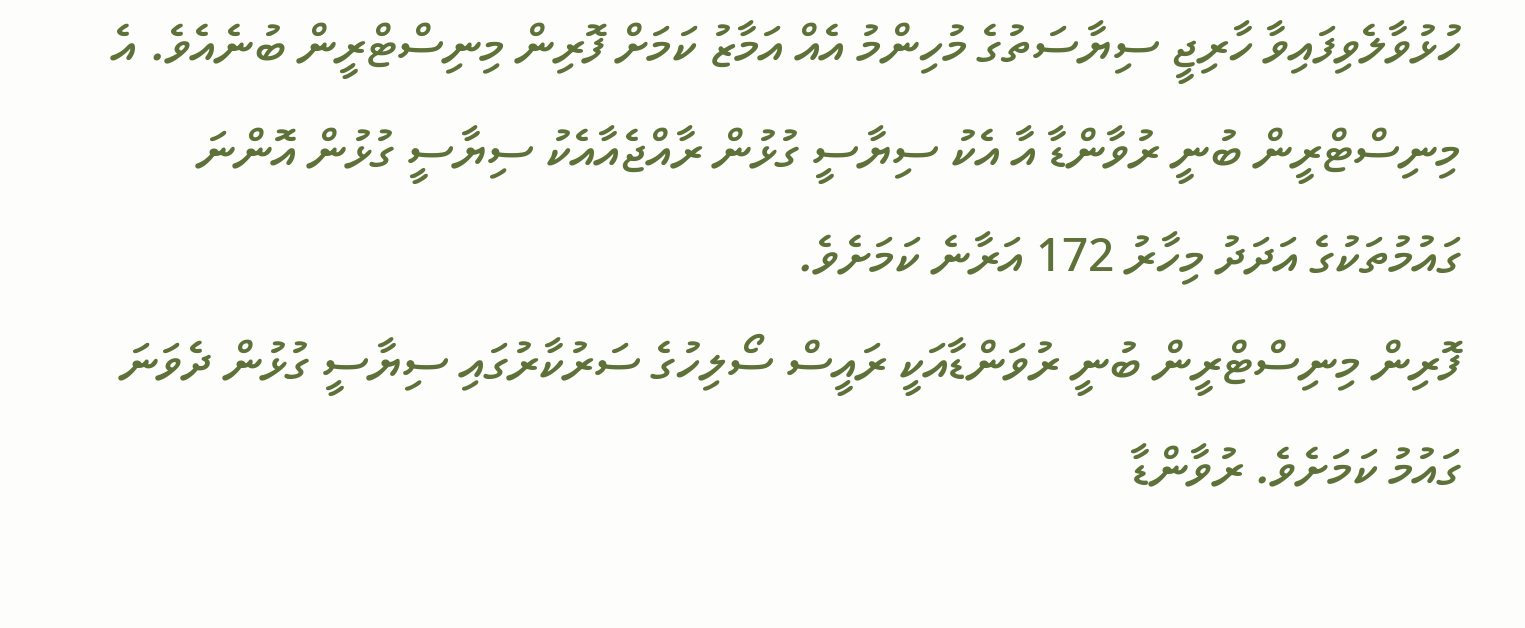ހުޅުވާލެވިފައިވާ ހާރިޖީ ސިޔާސަތުގެ މުހިންމު އެއް އަމާޒު ކަމަށް ފޮރިން މިނިސްޓްރީން ބުނެއެވެ. އެ މިނިސްޓްރީން ބުނީ ރުވާންޑާ އާ އެކު ސިޔާސީ ގުޅުން ރާއްޖެއާއެކު ސިޔާސީ ގުޅުން އޮންނަ ގައުމުތަކުގެ އަދަދު މިހާރު 172 އަރާނެ ކަމަށެވެ.
ފޮރިން މިނިސްޓްރީން ބުނީ ރުވަންޑާއަކީ ރައީސް ސޯލިހުގެ ސަރުކާރުގައި ސިޔާސީ ގުޅުން ދެވަނަ ގައުމު ކަމަށެވެ. ރުވާންޑާ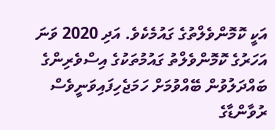އަކީ ކޮމޮންވެލްތުގެ ގައުމެކެވެ. އަދި 2020 ވަނަ އަހަރުގެ ކޮމޮންވެލްތު ގައުމުތަކުގެ އިސްވެރިންގެ ބައްދަލުވުން ބޭއްވުމަށް ހަމަޖެހިފައިވަނީވެސް ރުވާންޑާގެ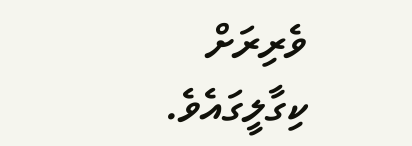ވެރިރަށް ކިގާލީގައެވެ.